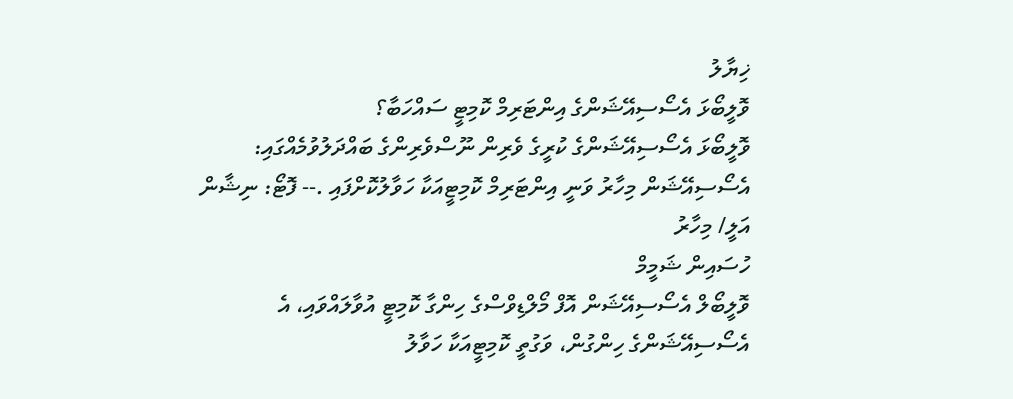ޚިޔާލު
ވޮލީބޯޅަ އެސޯސިއޭޝަންގެ އިންޓަރިމް ކޮމިޓީ ސައްހަބާ؟
ވޮލީބޯޅަ އެސޯސިއޭޝަންގެ ކުރީގެ ވެރިން ނޫސްވެރިންގެ ބައްދަލުވުމެއްގައި: އެސޯސިއޭޝަން މިހާރު ވަނީ އިންޓަރިމް ކޮމިޓީއަކާ ހަވާލުކޮށްފައި .-- ފޮޓޯ: ނިޝާން އަލީ/ މިހާރު
ހުސައިން ޝަމީމް
ވޮލީބޯލް އެސޯސިއޭޝަން އޮފް މޯލްޑިވްސްގެ ހިންގާ ކޮމިޓީ އުވާލައްވައި، އެ އެސޯސިއޭޝަންގެ ހިންގުން، ވަގުތީ ކޮމިޓީއަކާ ހަވާލު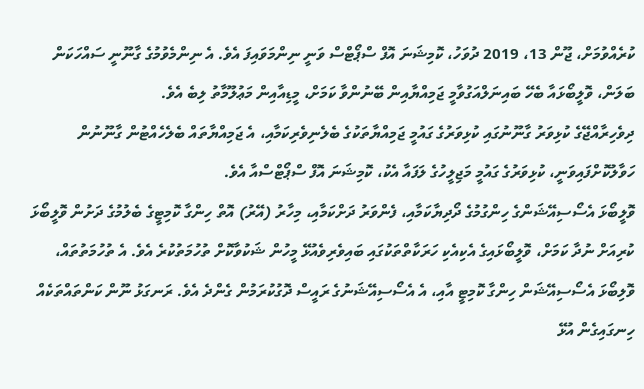ކުރެއްވުމަށް، ޖޫން 13، 2019 ދުވަހު، ކޮމިޝަނަ އޮފް ސްޕޯޓްސް ވަނީ ނިންމަވައިފަ އެވެ. އެ ނިންމެވުމުގެ ގާނޫނީ ސައްހަކަން ބަލަން، ވޮލީބޯޅައާ ބެހޭ ބައިނަލްއަގުވާމީ ޖަމިއްޔާއިން ބޭނުންވާ ކަމަށް، މީޑިއާއިން މަޢުލޫމާތު ލިބެ އެވެ.
ދިވެހިރާއްޖޭގެ ކުޅިވަރު ގާނޫނުގައި ކުޅިވަރުގެ ގައުމީ ޖަމިއްޔާތަކުގެ ބެލެނިވެރިކަމާއި، އެ ޖަމިއްޔާތައް ބެލެހެއްޓުން ގާނޫނުން ހަވާލުކޮށްފައިވަނީ، ކުޅިވަރުގެ ގައުމީ މަޖިލީހުގެ ލަފައާ އެކު، ކޮމިޝަނަ އޮފް ސްޕޯޓްސްއާ އެވެ.
ވޮލީބޯޅަ އެސޯސިއޭޝަންގެ ހިންގުމުގެ ދޯދިޔާކަމާއި، ފެންވަރު ދަށްކަމާއި، މިހާރު (އޭރު) އޮތް ހިންގާ ކޮމިޓީގެ ބެލުމުގެ ދަށުން ވޮލީބޯޅަ ކުރިއަށް ނުދާ ކަމަށް، ވޮލީބޯޅައިގެ އެކިއެކި ހަރަކާތްތަކުގައި ބައިވެރިވެއުޅޭ މީހުން ޝަކުވާކޮށް ތުހުމަތުކުރެ އެވެ. އެ ތުހުމަތުތައް، ވޮލިބޯޅަ އެސޯސިއޭޝަން ހިންގާ ކޮމިޓީ އާއި، އެ އެސޯސިއޭޝަނުގެ ރައީސް ދޮގުކުރަމުން ގެންދެ އެވެ. ރަނގަޅު ނޫން ކަންތައްތަކެއް ހިނގައިގެން އުޅޭ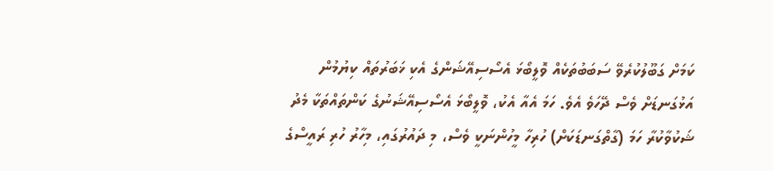ކަމަށް ގަބޫލުކުރެވޭ ސަބަބުތަކެއް ވޮލީބޯޅަ އެސޯސިއޭޝަންގެ އެކި ޚަބަރުތައް ކިޔުމުން އަޅުގަނޑަށް ވެސް ދޭހަވެ އެވެ. ހަމަ އެއާ އެކު، ވޮލީބޯޅަ އެސޯސިއޭޝަނުގެ ކަންތައްތަކާ މެދު ޝަކުވާކުރާ ހަމަ (ގާތްގަނޑަކަށް) ހުރިހާ މީހުންނަކީ ވެސް، މި ދައުރުގައި، މިހާރު ހުރި ރައީސްގެ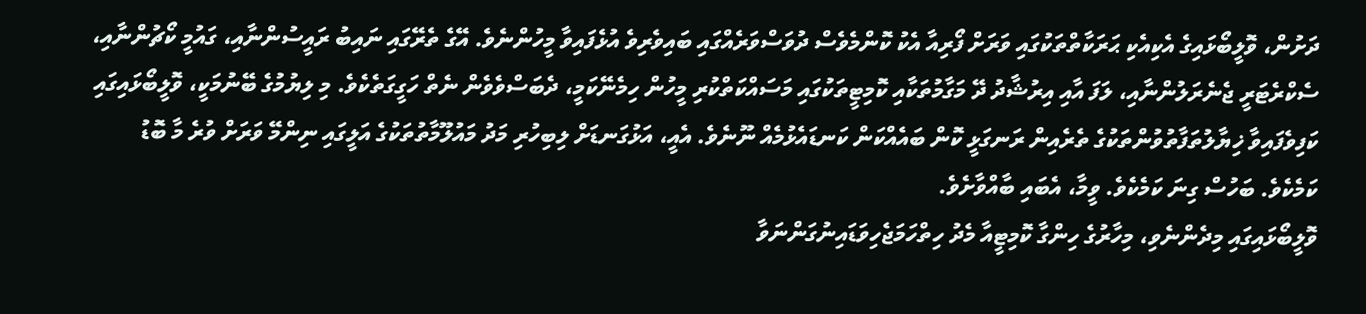ދަށުން، ވޮލީބޯޅައިގެ އެކިއެކި ޙަރަކާތްތަކުގައި ވަރަށް ފޯރިއާ އެކު ކޮންމެވެސް ދުވަސްވަރެއްގައި ބައިވެރިވެ އުޅެފައިވާ މީހުންނެވެ. އޭގެ ތެރޭގައި ނައިބު ރައީސުންނާއި، ގައުމީ ކޯޗުންނާއި، ސެކްރެޓަރީ ޖެނެރަލުންނާއި، ލަފަ އާއި އިރުޝާދު ދޭ މަގާމުތަކާއި ކޮމިޓީތަކުގައި މަސައްކަތްކުރި މީހުން ހިމެނޭކަމީ، ދެބަސްވެވެން ނެތް ހަގީގަތެކެވެ. މި ލިޔުމުގެ ބޭނުމަކީ، ވޮލީބޯޅައިގައި ކަފިވެފައިވާ ޚިޔާލުތަފާތުވުންތަކުގެ ތެރެއިން ރަނގަޅީ ކޮން ބައެއްކަން ކަނޑައެޅުމެއް ނޫނެވެ. އެއީ، އަޅުގަނޑަށް ލިބިހުރި މަދު މައުލޫމާތުތަކުގެ އަލީގައި ނިންމޭ ވަރަށް ވުރެ މާ ބޮޑު ކަމެކެވެ. ބަހުސް ގިނަ ކަމެކެވެ. ވީމާ، އެބައި ބާއްވާށެވެ.
ވޮލީބޯޅައިގައި މިދެންނެވި، މިހާރުގެ ހިންގާ ކޮމިޓީއާ މެދު ހިތްހަމަޖެހިވަޑައިނުގަންނަވާ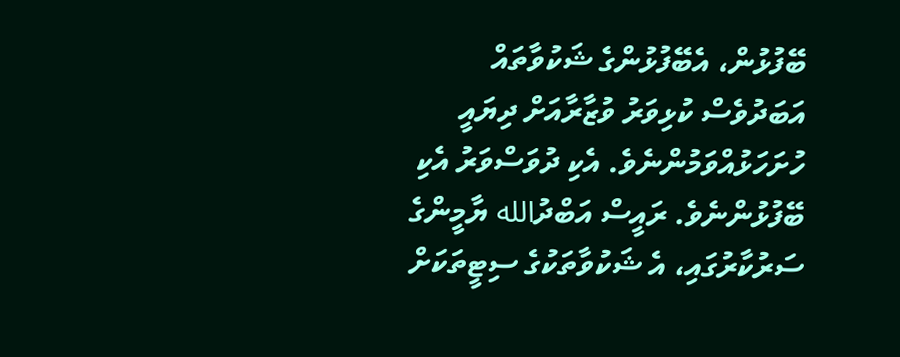ބޭފުޅުން، އެބޭފުޅުންގެ ޝަކުވާތައް އަބަދުވެސް ކުޅިވަރު ވުޒާރާއަށް ދިޔައީ ހުށަހަޅުއްވަމުންނެވެ. އެކި ދުވަސްވަރު އެކި ބޭފުޅުންނެވެ. ރައީސް އަބްދުالله ޔާމީންގެ ސަރުކާރުގައި، އެ ޝަކުވާތަކުގެ ސިޓީތަކަށް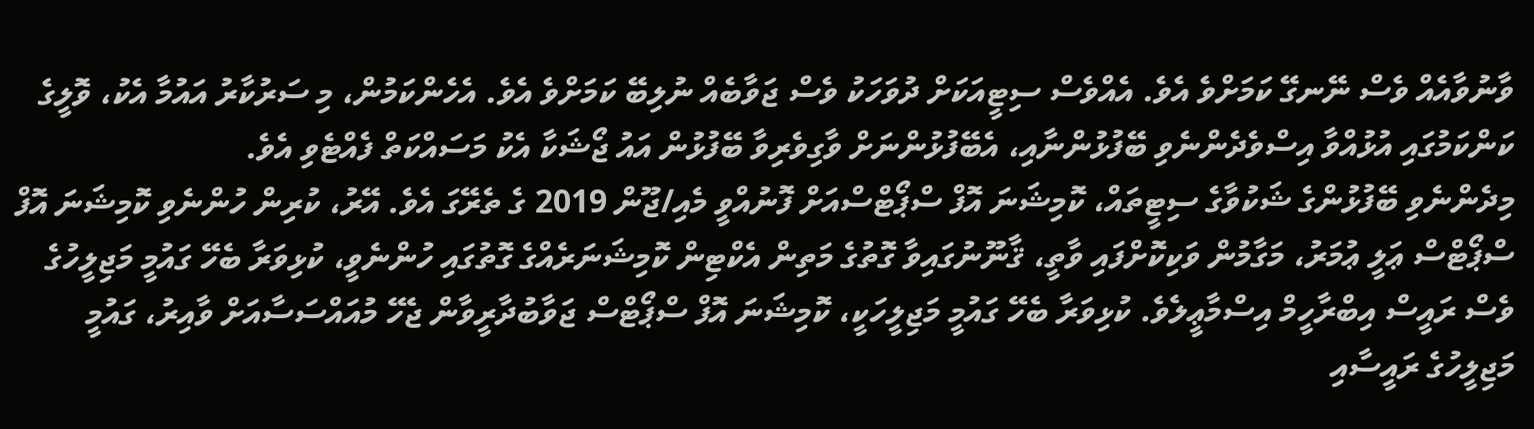ވާނުވާއެއް ވެސް ނޭނގޭ ކަމަށްވެ އެވެ. އެއްވެސް ސިޓީއަކަށް ދުވަހަކު ވެސް ޖަވާބެއް ނުލިބޭ ކަމަށްވެ އެވެ. އެހެންކަމުން، މި ސަރުކާރު އައުމާ އެކު، ވޮލީގެ ކަންކަމުގައި އުޅުއްވާ އިސްވެދެންނެވި ބޭފުޅުންނާއި، އެބޭފުޅުންނަށް ވާގިވެރިވާ ބޭފުޅުން އައު ޖޯޝަކާ އެކު މަސައްކަތް ފެއްޓެވި އެވެ.
މިދެންނެވި ބޭފުޅުންގެ ޝަކުވާގެ ސިޓީތައް، ކޮމިޝަނަ އޮފް ސްޕޯޓްސްއަށް ފޮނުއްވީ މެއި/ޖޫން 2019 ގެ ތެރޭގަ އެވެ. އޭރު، ކުރިން ހުންނެވި ކޮމިޝަނަ އޮފް ސްޕޯޓްސް ޢަލީ ޢުމަރު، މަގާމުން ވަކިކޮށްފައި ވާތީ، ޤާނޫނުގައިވާ ގޮތުގެ މަތިން އެކްޓިން ކޮމިޝަނަރެއްގެ ގޮތުގައި ހުންނެވީ، ކުޅިވަރާ ބެހޭ ގައުމީ މަޖިލީހުގެ ވެސް ރައީސް އިބްރާހީމް އިސްމާޢީލެވެ. ކުޅިވަރާ ބެހޭ ގައުމީ މަޖިލީހަކީ، ކޮމިޝަނަ އޮފް ސްޕޯޓްސް ޖަވާބުދާރީވާން ޖެހޭ މުއައްސަސާއަށް ވާއިރު، ގައުމީ މަޖިލީހުގެ ރައީސާއި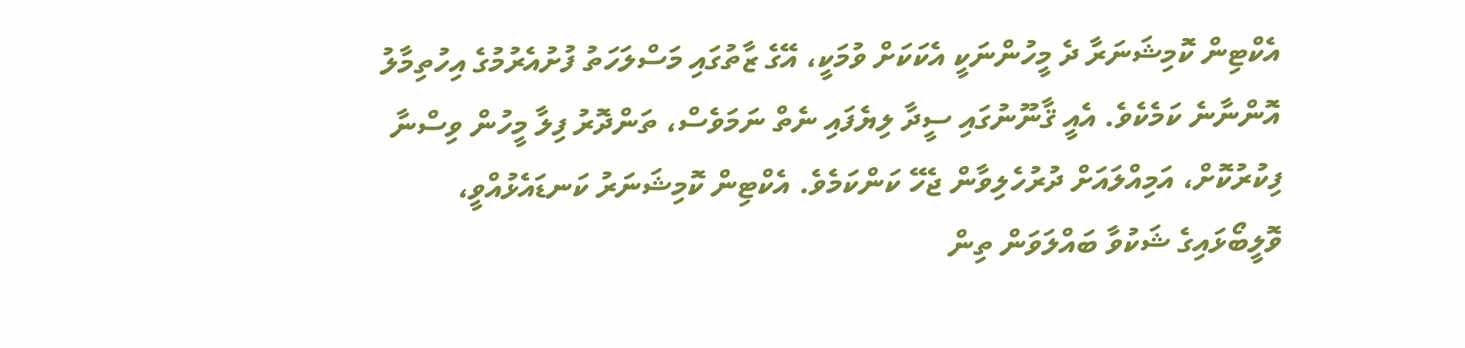އެކްޓިން ކޮމިޝަނަރާ ދެ މީހުންނަކީ އެކަކަށް ވުމަކީ، އޭގެ ޒާތުގައި މަސްލަހަތު ފުށުއެރުމުގެ އިހުތިމާލު އޮންނާނެ ކަމެކެވެ. އެއީ ޤާނޫނުގައި ސީދާ ލިޔެފައި ނެތް ނަމަވެސް، ތަންދޮރު ފިލާ މީހުން ވިސްނާ ފިކުރުކޮށް، އަމިއްލައަށް ދުރުހެލިވާން ޖެހޭ ކަންކަމެވެ. އެކްޓިން ކޮމިޝަނަރު ކަނޑައެޅުއްވީ، ވޮލީބޯޅައިގެ ޝަކުވާ ބައްލަވަން ތިން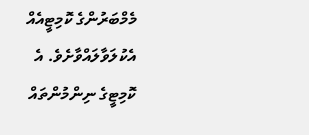މެމްބަރުންގެ ކޮމިޓީއެއް އެކުލަވާލައްވާށެވެ. އެ ކޮމިޓީގެ ނިންމުންތައް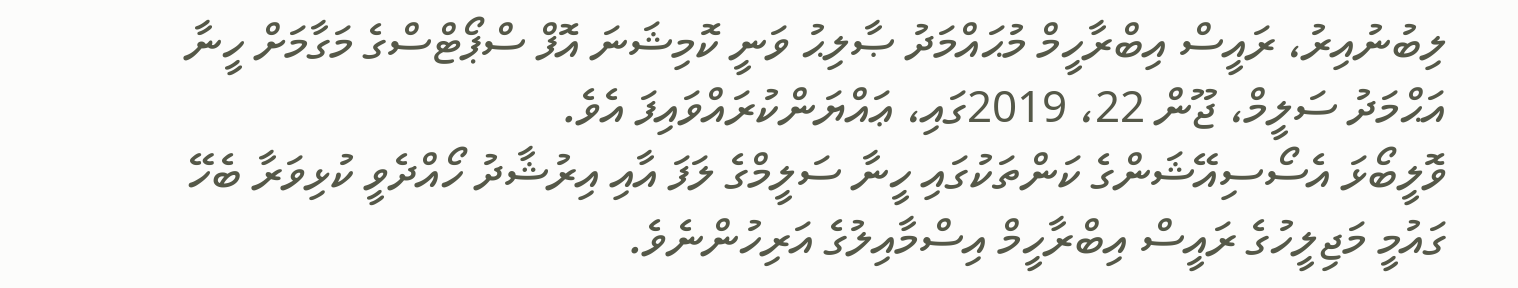ލިބުނުއިރު، ރައީސް އިބްރާހީމް މުޙައްމަދު ޞާލިޙު ވަނީ ކޮމިޝަނަ އޮފް ސްޕޯޓްސްގެ މަގާމަށް ހީނާ އަޙްމަދު ސަލީމް، ޖޫން 22، 2019ގައި، ޢައްޔަންކުރައްވައިފަ އެވެ.
ވޮލީބޯޅަ އެސޯސިއޭޝަންގެ ކަންތަކުގައި ހީނާ ސަލީމްގެ ލަފަ އާއި އިރުޝާދު ހޯއްދެވީ ކުޅިވަރާ ބެހޭ ގައުމީ މަޖިލީހުގެ ރައީސް އިބްރާހީމް އިސްމާއިލުގެ އަރިހުންނެވެ.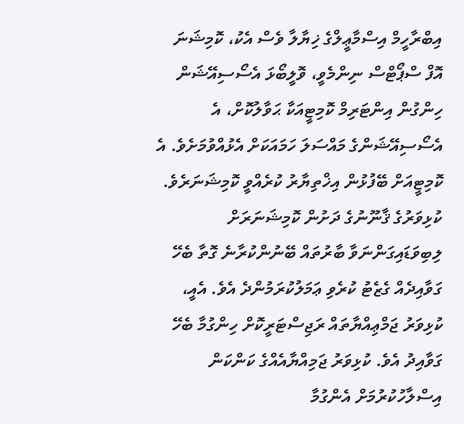އިބްރާހީމް އިސްމާޢީލްގެ ޚިޔާލާ ވެސް އެކު، ކޮމިޝަނަ އޮފް ސްޕޯޓްސް ނިންމެވީ، ވޮލީބޯޅަ އެސޯސިއޭޝަން ހިންގުން އިންޓަރިމް ކޮމިޓީއަކާ ޙަވާލުކޮށް، އެ އެސޯސިއޭޝަންގެ މައްސަލަ ހަމައަކަށް އެޅުއްވުމަށެވެ. އެ ކޮމިޓީއަށް ބޭފުޅުން އިޚްތިޔާރު ކުރެއްވީ ކޮމިޝަނަރެވެ.
ކުޅިވަރުގެ ޤާނޫނުގެ ދަށުން ކޮމިޝަނަރަށް ލިބިވަޑައިގަންނަވާ ބާރުތައް ބޭނުންކުރާނެ ގޮތާ ބެހޭ ގަވާއިދެއް ގެޒެޓު ކުރެވި ޢަމަލުކުރަމުންދެ އެވެ. އެއީ، ކުޅިވަރު ޖަމްޢިއްޔާތައް ރަޖިސްޓަރީކޮށް ހިންގުމާ ބެހޭ ގަވާއިދު އެވެ. ކުޅިވަރު ޖަމިއްޔާއެއްގެ ކަންކަން އިސްލާހުކުރުމަށް އެންގުމާ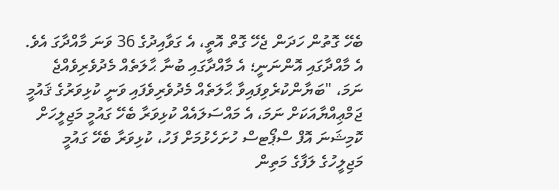ބެހޭ ގޮތުން ހަދަން ޖެހޭ ގޮތް އޮތީ، އެ ގަވާއިދުގެ 36 ވަނަ މާއްދާގަ އެވެ. އެ މާއްދާގައި އޮންނަނީ؛ އެ މާއްދާގައި ބުނާ ޙާލަތެއް މެދުވެރިވެއްޖެ ނަމަ، "ބަޔާންކުރެވިފައިވާ ޙާލަތެއް މެދުވެރިވެފައި ވަނީ ކުޅިވަރުގެ ޤައުމީ ޖަމްޢިއްޔާއަކަށް ނަމަ، އެ މައްސަލައެއް ކުޅިވަރާ ބެހޭ ގައުމީ މަޖިލީހަށް ކޮމިޝަނަ އޮފް ސްޕޯޓސް ހުށަހެޅުމަށް ފަހު، ކުޅިވަރާ ބެހޭ ގައުމީ މަޖިލީހުގެ ލަފާގެ މަތިން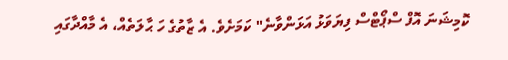ކޮމިޝަނަ އޮފް ސްޕޯޓްސް ފިޔަވަޅު އަޅަންވާނެ" ކަމަށެވެ. އެ ޒާތުގެ ހަ ޙާލަތެއް، އެ މާއްދާގައި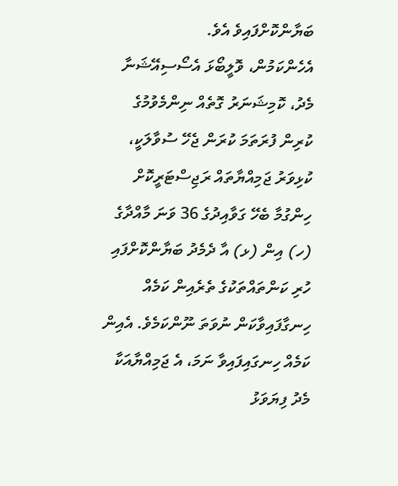ބަޔާންކޮށްފައިވެ އެވެ.
އެހެންކަމުން، ވޮލީބޯޅަ އެސޯސިއޭޝަނާ މެދު، ކޮމިޝަނަރު ގޮތެއް ނިންމެވުމުގެ ކުރިން ފުރަތަމަ ކުރަން ޖެހޭ ސުވާލަކީ، ކުޅިވަރު ޖަމިއްޔާތައް ރަޖިސްޓަރީކޮށް ހިންގުމާ ބެހޭ ގަވާއިދުގެ 36 ވަނަ މާއްދާގެ (ހ) އިން (ޅ) އާ ދެމެދު ބަޔާންކޮށްފައި ހުރި ކަންތައްތަކުގެ ތެރެއިން ކަމެއް ހިނގާފައިވާކަން ނުވަތަ ނޫންކަމެވެ. އެއިން ކަމެއް ހިނގައިފައިވާ ނަމަ، އެ ޖަމިއްޔާއަކާ މެދު ފިޔަވަޅު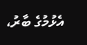އެޅުމުގެ ބާރު،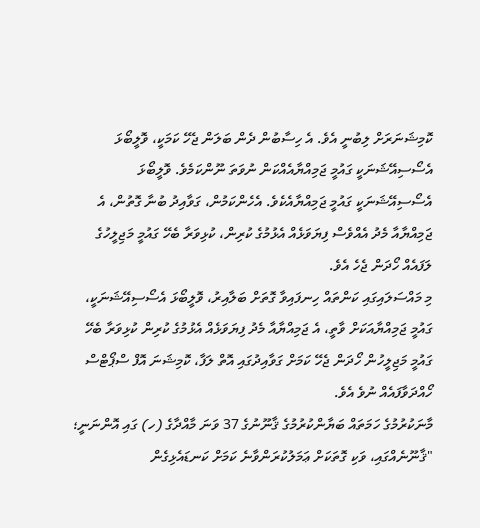ކޮމިޝަނަރަށް ލިބުނީ އެވެ. އެ ހިސާބުން ދެން ބަލަން ޖެހޭ ކަމަކީ، ވޮލީބޯޅަ އެސޯސިއޭޝަނަކީ ގައުމީ ޖަމިއްޔާއެއްކަން ނުވަތަ ނޫންކަމެވެ. ވޮލީބޯޅަ އެސޯސިއޭޝަނަކީ ގައުމީ ޖަމިއްޔާއެކެވެ. އެހެންކަމުން، ގަވާއިދު ބުނާ ގޮތުން، އެ ޖަމިއްޔާއާ މެދު އެއްވެސް ފިޔަވަޅެއް އެޅުމުގެ ކުރިން، ކުޅިވަރާ ބެހޭ ގައުމީ މަޖިލީހުގެ ލަފައެއް ހޯދަން ޖެހެ އެވެ.
މި މައްސަލައިގައި ކަންތައް ހިނފައިވާ ގޮތަށް ބަލާއިރު، ވޮލީބޯޅަ އެސޯސިއޭޝަނަކީ، ގައުމީ ޖަމިއްޔާއަކަށް ވާތީ، އެ ޖަމިއްޔާއާ މެދު ފިޔަވަޅެއް އެޅުމުގެ ކުރިން ކުޅިވަރާ ބެހޭ ގައުމީ މަޖިލީހުން ހޯދަން ޖެހޭ ކަމަށް ގަވާއިދުގައި އޮތް ލަފާ، ކޮމިޝަނަ އޮފް ސްޕޯޓްސް ހޯއްދަވާފައެއް ނުވެ އެވެ.
މާނަކުރުމުގެ ހަމަތައް ބަޔާންކުރުމުގެ ޤާނޫނުގެ 37 ވަނަ މާއްދާގެ (ހ) ގައި އޮންނަނީ؛ "ޤާނޫނެއްގައި، ވަކި ގޮތަކަށް ޢަމަލުކުރަންވާނެ ކަމަށް ކަނޑައެޅިގެން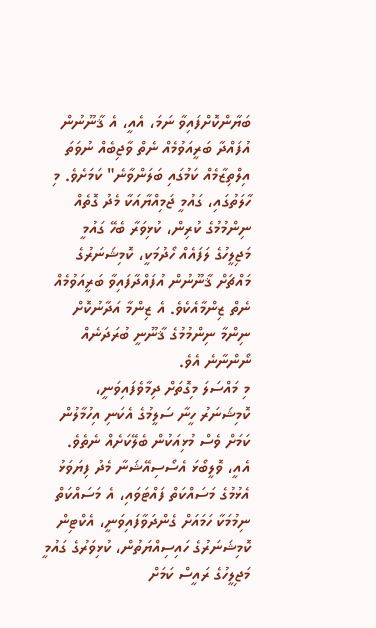ބަޔާންކޮށްފައިވާ ނަމަ، އެއީ، އެ ޤާނޫނުން އުފައްދާ ބަރީއަވުމެއް ނެތް ވާޖިބެއް ނުވަތަ އިލްތިޒާމެއް ކަމުގައި ބަލަންވާނެ" ކަމަށެވެ. މި ހާލަތުގައި، ގައުމީ ޖަމިއްޔާއަކާ މެދު ގޮތެއް ނިންމުމުގެ ކުރިން، ކުޅިވަރާ ބެހޭ ގައުމީ މަޖިލީހުގެ ލަފައެއް ހޯދުމަކީ، ކޮމިޝަނަރުގެ މައްޗަށް ޤާނޫނުން އުފައްދާފައިވާ ބަރީއަވުމެއް ނެތް ޒިންމާއެކެވެ. އެ ޒިންމާ އަދާނުކޮށް ނިންމާ ނިންމުމުގެ ޤާނޫނީ ބުރަދަނެއް ނޯންނާނެ އެވެ.
މި މައްސަލަ މިގޮތަށް ދިމާވެފައިވަނީ، ކޮމިޝަނަރު ހީނާ ސަލީމުގެ އެކަނި އިހުމާލުން ކަމަށް ވެސް މުޅިއަކުން ބެލޭކަށެއް ނެތެވެ. އެއީ، ވޮލީބޯޅަ އެސޯސިއޭޝަނާ މެދު ފިޔަވަޅު އެޅުމުގެ މަސައްކަތް ފައްޓަވައި، އެ މަސައްކަތް ނިމުމަކާ ހަމައަށް ގެންދަވާފައިވަނީ، އެކްޓިން ކޮމިޝަނަރުގެ ހައިސިއްޔަތުން، ކުޅިވަރުގެ ގައުމީ މަޖިލީހުގެ ރައީސް ކަމަށް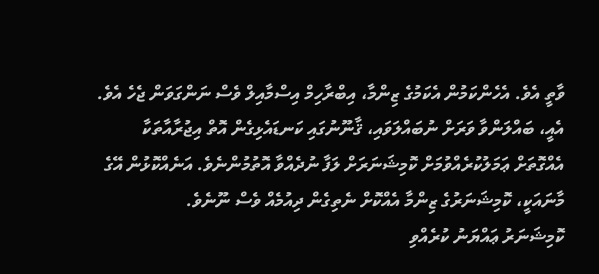ވާތީ އެވެ. އެހެންކަމުން އެކަމުގެ ޒިންމާ، އިބްރާހިމް އިސްމާއިލް ވެސް ނަންގަވަން ޖެހެ އެވެ. އެއީ، ބައްލަންވާ ވަރަށް ނުބައްލަވައި، ޤާނޫނުގައި ކަނޑައެޅިގެން އޮތް އިޖުރާއާތަކާ އެއްގޮތަށް ޢަމަލުކުރެއްވުމަށް ކޮމިޝަނަރަށް ލަފާ ނުދެއްވާ އޮތުމުންނެވެ. އަނެއްކޮޅުން އޭގެ މާނައަކީ، ކޮމިޝަނަރުގެ ޒިންމާ އެއްކޮށް ނެތިގެން ދިއުމެއް ވެސް ނޫނެވެ.
ކޮމިޝަނަރު ޢައްޔަނު ކުރެއްވި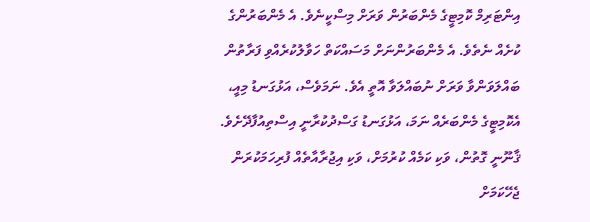އިންޓަރިމް ކޮމިޓީގެ މެންބަރުން ވަރަށް މިސްކީނެވެ. އެ މެންބަރުންގެ ކުށެއް ނެތެވެ. އެ މެންބަރުންނަށް މަސައްކަތް ހަވާލުކުރެއްވި ފަރާތުން ބައްލަވަންވާ ވަރަށް ނުބައްލަވާ އޮތީ އެވެ. ނަމަވެސް، އަޅުގަނޑު މިއީ، އެކޮމިޓީގެ މެންބަރެއް ނަމަ، އަޅުގަނޑު ގަސްދުކުރާނީ އިސްތިއުފާދޭށެވެ.
ޤާނޫނީ ގޮތުން، ވަކި ކަމެއް ކުރުމަށް، ވަކި އިޖުރާއާތެއް ފުރިހަމަކުރަން ޖެހޭކަމަށް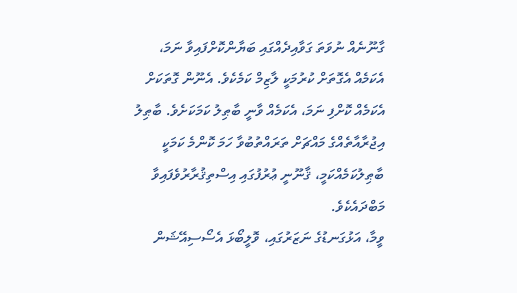ގާނޫނެއް ނުވަތަ ގަވާއިދެއްގައި ބަޔާންކޮށްފައިވާ ނަމަ، އެކަމެއް އެގޮތަށް ކުރުމަކީ ލާޒިމް ކަމެކެވެ. އެނޫން ގޮތަކަށް އެކަމެއް ކޮށްފި ނަމަ، އެކަމެއް ވާނީ ބާޠިލު ކަމަކަށެވެ. ބާޠިލު އިޖުރާއާތެއްގެ މައްޗަށް ތަރައްތުބުވާ ހަމަ ކޮންމެ ކަމަކީ ބާޠިލުކަމެއްކަމީ، ޤާނޫނީ ޢުރުފުގައި އިސްތިޤުރާރުވެފައިވާ މަބްދައެކެވެ.
ވީމާ، އަޅުގަނޑުގެ ނަޒަރުގައި، ވޮލީބޯޅަ އެސޯސިއޭޝަން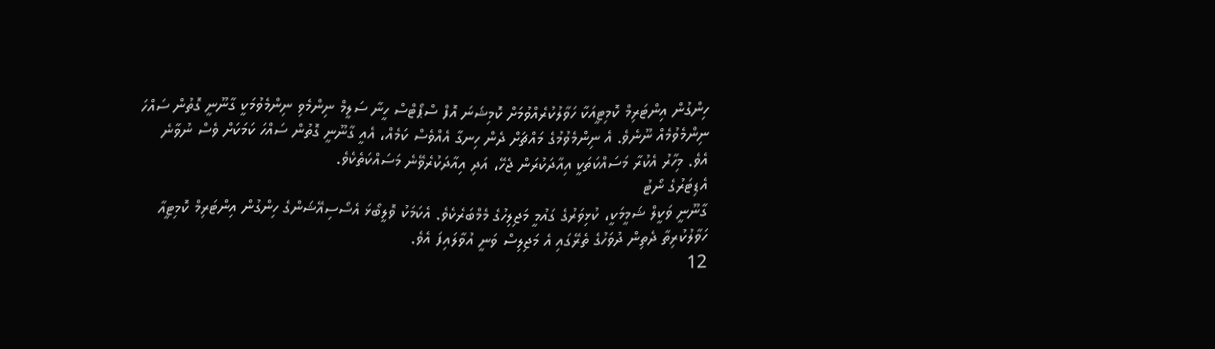ހިންގުން އިންޓަރިމް ކޮމިޓީއަކާ ހަވާލުކުރެއްވުމަށް ކޮމިޝަނަ އޮފް ސްޕޯޓްސް ހީނާ ސަލީމް ނިންމެވި ނިންމެވުމަކީ ގާނޫނީ ގޮތުން ސައްހަ ނިންމެވުމެއް ނޫނެވެ. އެ ނިންމެވުމުގެ މައްޗަށް ދެން ހިނގާ އެއްވެސް ކަމެއް، އެއީ ގާނޫނީ ގޮތުން ސައްހަ ކަމަކަށް ވެސް ނުވާނެ އެވެ. މިހާރު އެކުރާ މަސައްކަތަކީ އިއާދަކުރަން ޖެހޭ، އަދި އިއާދަކުރެވޭނެ މަސައްކަތެކެވެ.
އެޑިޓަރުގެ ނޯޓު
ގާނޫނީ ވަކީލް ޝަމީމަކީ، ކުޅިވަރުގެ ގައުމީ މަޖިލިހުގެ މެމްބަރެކެވެ. އެކަމަކު ވޮލީބޯޅަ އެސޯސިއޭޝަންގެ ހިންގުން އިންޓަރިމް ކޮމިޓީއާ ހަވާލުކުރިތާ ދެތިން ދުވަހުގެ ތެރޭގައި އެ މަޖިލިސް ވަނީ އުވާލައިފަ އެވެ.
12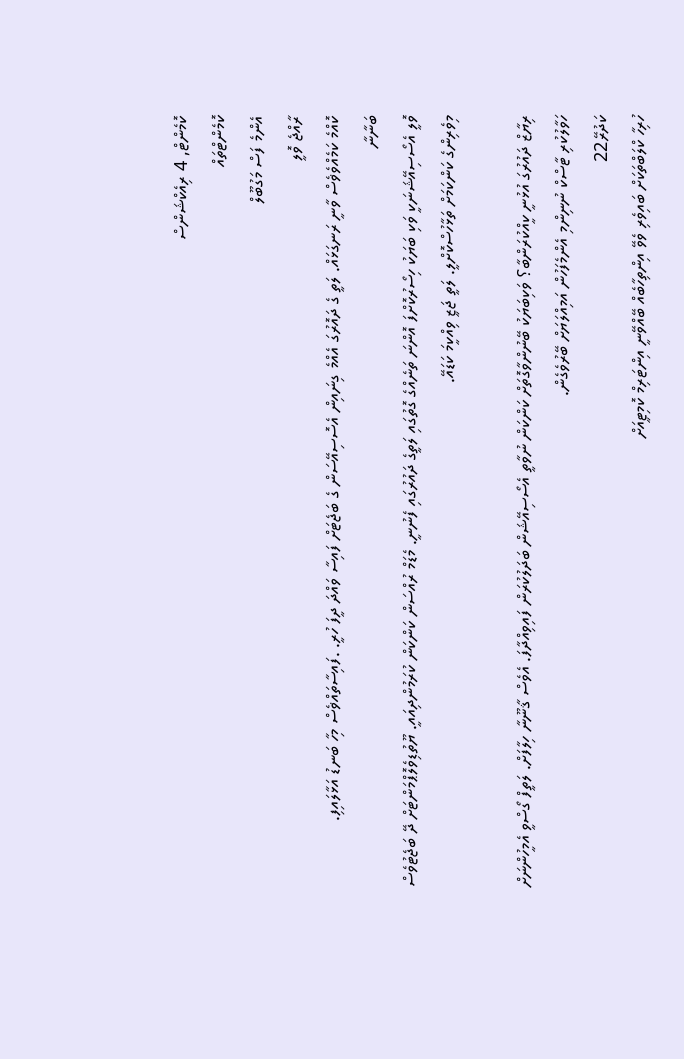ކޮމެންޓް, 4 ރިއެކްޝަންސް
ކޮމެންޓްތައް
އެންމެ ފަސް މަގުބޫލް
ރާއްޖެ ވޮލީ
ކޮއްމެ ކަމެއްވެޥެސް ވާނީ ރަނގަޅައް. ލަތީ ގެ ދައޮރުގަ އެއްމެ ގިނައިން އެސޮސިއޭސަން ގެ ބަޖެޓަށް ފައިސާ ވައްދަ ދީފަ ހުރީ. .ފައިސާތައްޥެސް މިހާ ބަނޑު އަޅާލައިފި.
ބަނާނާ
ވޮލީ އެސޯސިއޭޝަނަކީ ވަކި ބަޔަކު ހިސޯރުކޮށްފަ އޮންނަ ތަނެއްގެ ގޮތުގައި ލަތީގެ ދައުރުގައި ފެނުނީ. މެޑަމް ރުއްސަން ކަންކަން ކުރަމުންދިއައީ. ޔޫތުޑިވެލޮޕްމަންޓަށް ދޭ ބަޖެޓުވެސް މިވެރިންގެ ކަންކަމަށް ތަޅާހުސްކޮށްލީ. ލަތީ ޖަޒީ ވިއްކީމަ ކަޑައޭ.

ރިޔާޒް ދައުރުގަ އުޅުނީ ކީއްކުރަންބާ؟ ވަކިބަޔަކު ބޭނުންވާގޮތަށް ކަންކަން ނުވާތީ އެސޯސިއޭޝަން ބަދަލުކުރަން ފައިވިއްދާފަ. އެވެސް ޤާނޫނާ ހިލާފަށް. ލަތީފް ގޯސްވީ އެމީހުންނަށް ހަވާލުކުރި ޓާސްކް ނުނިންމި އެންމެފަހުން އަމިއްލަޔަށް ބޭރުވެގެން.
ކަދުރޭ22
ހުރިހާ ކްލަބްތަކަށް ބައިވެރި ވެވޭ އިންތިހާބެއް ބޭއްވޭނީ އިންޓަރިމް ކޮމިޓީއަށް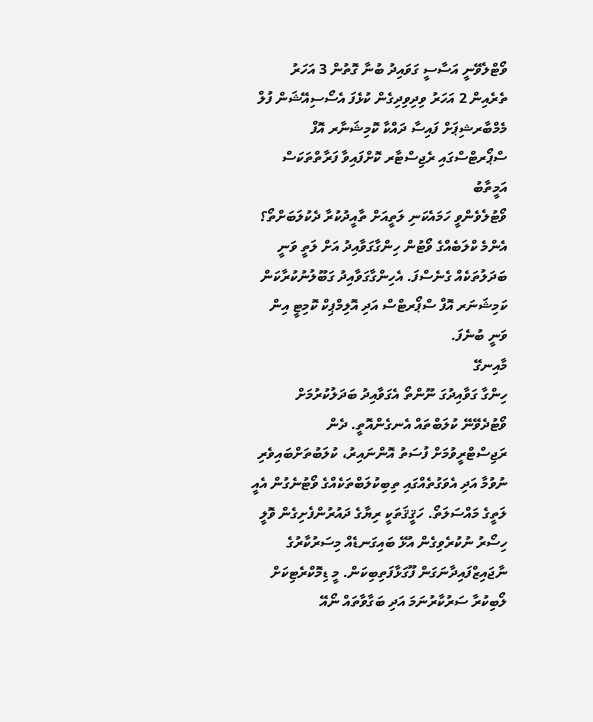ވޯޓްލެވޭނީ އަސާސީ ގަވައިދު ބުނާ ގޮތުން 3 އަހަރު ތެރެއިން 2 އަހަރު ވިދިވިދިގެން ކުޅެފަ އެސޯސިއޭޝަން ފުލް މެމްބާރޝިޕަށް ފައިސާ ދައްކާ ކޮމިޝަނާރ އޮފް ސްޕޯރޓްސްގައި ރެޖިސްޓާރ ކޮށްފައިވާ ފަރާތްތަކަސް
އަމީތާބު
ވޯޓުލެވެންވީ ހަމައެކަނި ލަތީއަށް ތާއީދުކުރާ ދެކުލަބަށްތޯ؟ އެންމެ ކްލަބެއްގެ ވޯޓުން ހިންގާގަވާއިދު އަށް ލަތީ ވަނީ ބަދަލުތަކެއް ގެނެސްފަ. އެހިންގާގަވާއިދު ގަބޫލުނުކުރާކަން ކަމިޝަނަރ އޮފް ސްޕޯރޓްސް އަދި އޮލިމްޕިކް ކޮމިޓީ އިން ވަނީ ބުނެފަ.
މާއިނގޭ
ހިންގާ ގަވާއިދުގަ ނޫންތޯ އެގަވާއިދު ބަދަލުކުރުމަށް ވޯޓުދެވޭނޭ ކުލަބްތައް އެނގެންއޮތީ. ދެން ރަޖިސްޓްރީވުމަށް ފުސަތު އޮންނައިރު، ކުލަބުތަށްބައިވެރި ނުވުމާ އަދި އެވަގުތެއްގައި ތިބިކުލަބްތަކެއްގެ ވޯޓުނެގުން އެއީ ލަތީގެ މައްސަލަތޯ. ހަޤީޤަތަކީ ރިޔާގެ ދައުރުންފެށިގެން ވޮލީ ހިސޯރު ނުކުރެވިގެން އުޅޭ ބައިގަނޑެއް މިސަރުކާރުގެ ނާޖައިޒްފައިދާނަގަން ފޫގަޅާފަތިބިކަން. މީ ޑިމޮކްރެޓިކަށް ލޯބިކުރާ ސަރުކާރުނަމަ އަދި ބަގާވާތައް ނޯއޭ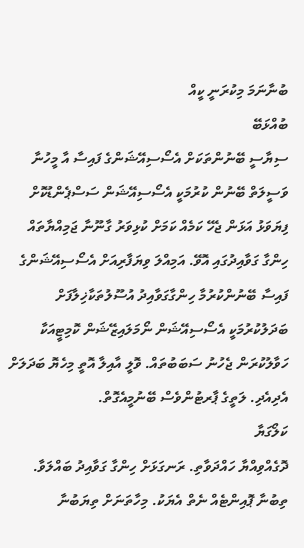ބުނާނަމަ މިކުރަނީ ކީއް
ބުއްޅަބޭ
ސިޔާސީ ބޭނުންތަކަށް އެސޯސިއޭޝަންގެ ފައިސާ އާ މީހުނާ ވަސީލަތް ބޭނުން ކުރުމަކީ އެސޯސިއޭޝަން ސަސްޕެންޑުކޮށް ފިޔަވަޅު އަޅަން ޖެހޭ ކަމެއް ކަމަށް ކުޅިވަރު ގާނޫނާ ޖަމިއްޔާތައް ހިންގާ ގަވާއިދުގައި އޮވޭ. އަމިއްލަ ވިޔަފާރިއަށް އެސޯސިއޭޝަންގެ ފައިސާ ބޭނުންކުރުމާ ހިންގާގަވާއިދު އުސޫލުތަކާޚިލާފަށް ބަދަލުކުރުމަކީ އެސޯސިއޭޝަން ނޯމަލައިޒޭޝަން ކޮމިޓީއަކާ ހަވާލުކުރަން ޖެހުނު ސަބަބުތައް. ވޮލީ އާއިލާ އޮތީ މިހެޔޮ ބަދަލަށް އެދިއެދި. ލަތީގެ ޕާރޓުންވެސް ބޭނުމީއެގޮތް.
ކަލޯގަޔާ
ދޮގެއްވިއްޔާ ހައްދަވާތި. ރަނގަޅަށް ހިންގާ ގަވާއިދު ބައްލަވާ. ތިބުނާ ޕޮއިންޓެއް ނެތް އެޔަކު. މިހާތަނަށް ތިޔަބުނާ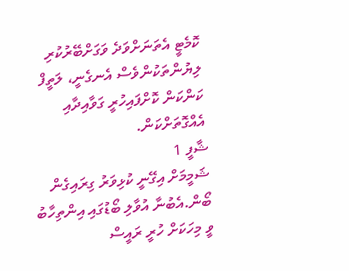ކޮމެޓީ އެތަނަށްވަދެ ވަގަށްބޭރުކުރި ލިޔުންތަކުންވެސް އެނގެނީ، ލަތީފް ކަންކަން ކޮށްފައިހުރީ ގަވާއިދާއި އެއްގޮތަށްކަން.
ޝާފީ 1
ޝަމީމަށް އިގޭނީ ކުޅިވަރު ގިރައިގެން ބޯން.އެބުނާ އުވާލި ބޯޑުގައި އިންތިހާބު ވީ މިހަކަށް ހުރީ ރައީސް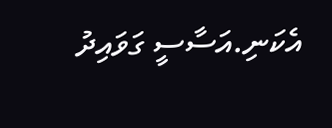އެކަނި.އަސާސީ ގަވައިދު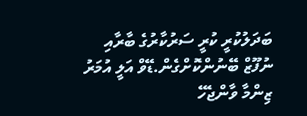ބަދަލުކުރީ ކުރީ ސަރުކާރުގެ ބާރާއި ނުފޫޒް ބޭނުންކޮށްގެން.ޑޭވް އަލީ އުމަރު ޒިންމާ ވާންޖެހޭ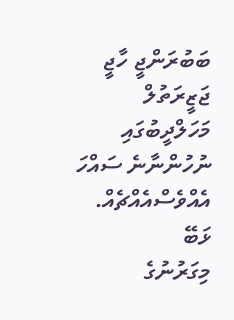ބަބުރަންޖީ ހާޖީ
ޖަޒީރަތުލް މަހަލްދީބުގައި ނުހުންނާނެ ސައްހަ އެއްވެސްއެއްޗެއް.
ޅަބޭ
މިގަރުނުގެ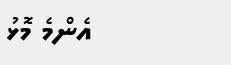އެންމެ މޮޅު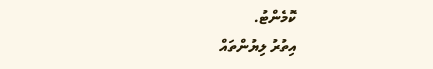ކޮމެންޓު.
އިތުރު ލިޔުންތައް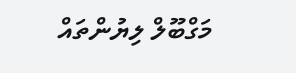މަގްބޫލް ލިޔުންތައް